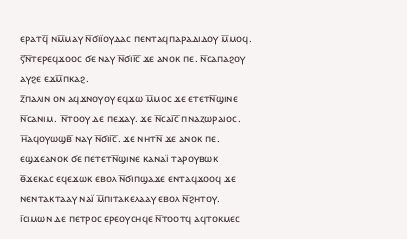ⲉⲣⲁⲧϥ̅ ⲛⲙ̅ⲙⲁⲩ ⲛ̅ϭⲓⲓ̈ⲟⲩⲇⲁⲥ ⲡⲉⲛⲧⲁϥⲡⲁⲣⲁⲇⲓⲇⲟⲩ ⲙ̅ⲙⲟϥ.
ⲋ̅ⲛ̅ⲧⲉⲣⲉϥϫⲟⲟⲥ ϭⲉ ⲛⲁⲩ ⲛ̅ϭⲓⲓ̅ⲥ̅ ϫⲉ ⲁⲛⲟⲕ ⲡⲉ. ⲛ̅ⲥⲁⲡⲁϩⲟⲩ ⲁⲩϩⲉ ⲉϫⲙ̅ⲡⲕⲁϩ.
ⲍ̅ⲡⲁⲗⲓⲛ ⲟⲛ ⲁϥϫⲛⲟⲩⲟⲩ ⲉϥϫⲱ ⲙ̅ⲙⲟⲥ ϫⲉ ⲉⲧⲉⲧⲛ̅ϣⲓⲛⲉ ⲛ̅ⲥⲁⲛⲓⲙ. ⲛ̅ⲧⲟⲟⲩ ⲇⲉ ⲡⲉϫⲁⲩ. ϫⲉ ⲛ̅ⲥⲁⲓ̅ⲥ̅ ⲡⲛⲁⲍⲱⲣⲁⲓⲟⲥ.
ⲏ̅ⲁϥⲟⲩⲱϣⲃ̅ ⲛⲁⲩ ⲛ̅ϭⲓⲓ̅ⲥ̅. ϫⲉ ⲛⲏⲧⲛ̅ ϫⲉ ⲁⲛⲟⲕ ⲡⲉ. ⲉϣϫⲉⲁⲛⲟⲕ ϭⲉ ⲡⲉⲧⲉⲧⲛ̅ϣⲓⲛⲉ ⲕⲁⲛⲁⲓ̈ ⲧⲁⲣⲟⲩⲃⲱⲕ
ⲑ̅ϫⲉⲕⲁⲥ ⲉϥⲉϫⲱⲕ ⲉⲃⲟⲗ ⲛ̅ϭⲓⲡϣⲁϫⲉ ⲉⲛⲧⲁϥϫⲟⲟϥ ϫⲉ ⲛⲉⲛⲧⲁⲕⲧⲁⲁⲩ ⲛⲁⲓ̈ ⲙ̅ⲡⲓⲧⲁⲕⲉⲗⲁⲁⲩ ⲉⲃⲟⲗ ⲛ̅ϩⲏⲧⲟⲩ.
ⲓ̅ⲥⲓⲙⲱⲛ ⲇⲉ ⲡⲉⲧⲣⲟⲥ ⲉⲣⲉⲟⲩⲥⲏϥⲉ ⲛ̅ⲧⲟⲟⲧϥ ⲁϥⲧⲟⲕⲙⲉⲥ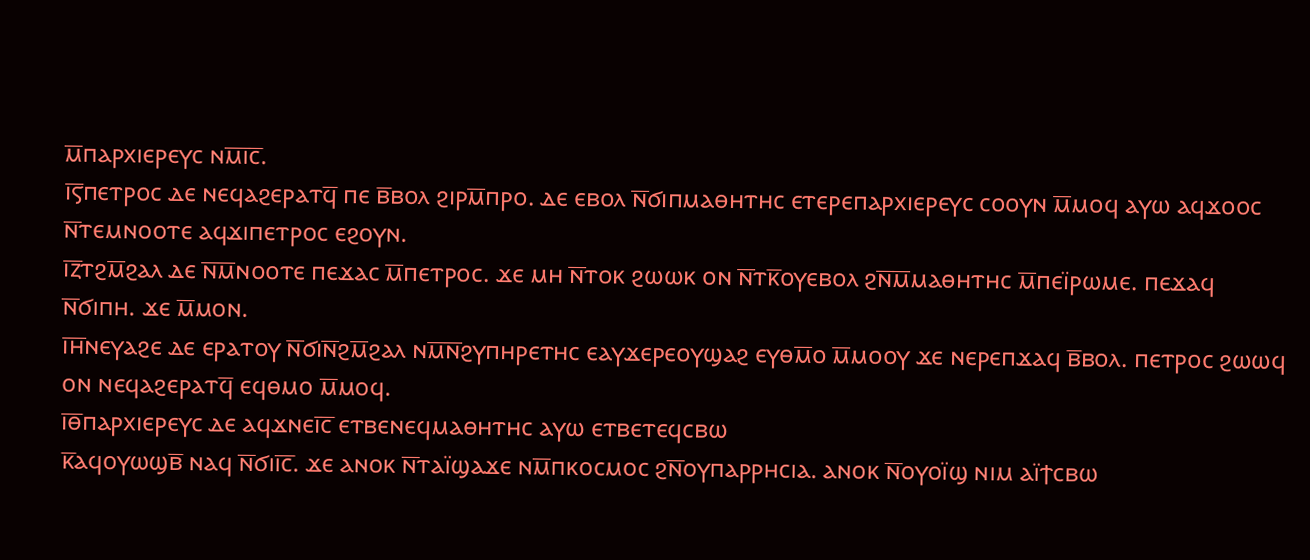ⲙ̅ⲡⲁⲣⲭⲓⲉⲣⲉⲩⲥ ⲛⲙ̅ⲓ̅ⲥ̅.
ⲓ̅ⲋ̅ⲡⲉⲧⲣⲟⲥ ⲇⲉ ⲛⲉϥⲁϩⲉⲣⲁⲧϥ̅ ⲡⲉ ⲃ̅ⲃⲟⲗ ϩⲓⲣⲙ̅ⲡⲣⲟ. ⲇⲉ ⲉⲃⲟⲗ ⲛ̅ϭⲓⲡⲙⲁⲑⲏⲧⲏⲥ ⲉⲧⲉⲣⲉⲡⲁⲣⲭⲓⲉⲣⲉⲩⲥ ⲥⲟⲟⲩⲛ ⲙ̅ⲙⲟϥ ⲁⲩⲱ ⲁϥϫⲟⲟⲥ ⲛ̅ⲧⲉⲙⲛⲟⲟⲧⲉ ⲁϥϫⲓⲡⲉⲧⲣⲟⲥ ⲉϩⲟⲩⲛ.
ⲓ̅ⲍ̅ⲧϩⲙ̅ϩⲁⲗ ⲇⲉ ⲛ̅ⲙ̅ⲛⲟⲟⲧⲉ ⲡⲉϫⲁⲥ ⲙ̅ⲡⲉⲧⲣⲟⲥ. ϫⲉ ⲙⲏ ⲛ̅ⲧⲟⲕ ϩⲱⲱⲕ ⲟⲛ ⲛ̅ⲧⲕ̅ⲟⲩⲉⲃⲟⲗ ϩⲛ̅ⲙ̅ⲙⲁⲑⲏⲧⲏⲥ ⲙ̅ⲡⲉⲓ̈ⲣⲱⲙⲉ. ⲡⲉϫⲁϥ ⲛ̅ϭⲓⲡⲏ. ϫⲉ ⲙ̅ⲙⲟⲛ.
ⲓ̅ⲏ̅ⲛⲉⲩⲁϩⲉ ⲇⲉ ⲉⲣⲁⲧⲟⲩ ⲛ̅ϭⲓⲛ̅ϩⲙ̅ϩⲁⲗ ⲛⲙ̅ⲛ̅ϩⲩⲡⲏⲣⲉⲧⲏⲥ ⲉⲁⲩϫⲉⲣⲉⲟⲩϣⲁϩ ⲉⲩⲑⲙ̅ⲟ ⲙ̅ⲙⲟⲟⲩ ϫⲉ ⲛⲉⲣⲉⲡϫⲁϥ ⲃ̅ⲃⲟⲗ. ⲡⲉⲧⲣⲟⲥ ϩⲱⲱϥ ⲟⲛ ⲛⲉϥⲁϩⲉⲣⲁⲧϥ̅ ⲉϥⲑⲙⲟ ⲙ̅ⲙⲟϥ.
ⲓ̅ⲑ̅ⲡⲁⲣⲭⲓⲉⲣⲉⲩⲥ ⲇⲉ ⲁϥϫⲛⲉⲓ̅ⲥ̅ ⲉⲧⲃⲉⲛⲉϥⲙⲁⲑⲏⲧⲏⲥ ⲁⲩⲱ ⲉⲧⲃⲉⲧⲉϥⲥⲃⲱ
ⲕ̅ⲁϥⲟⲩⲱϣⲃ̅ ⲛⲁϥ ⲛ̅ϭⲓⲓ̅ⲥ̅. ϫⲉ ⲁⲛⲟⲕ ⲛ̅ⲧⲁⲓ̈ϣⲁϫⲉ ⲛⲙ̅ⲡⲕⲟⲥⲙⲟⲥ ϩⲛ̅ⲟⲩⲡⲁⲣⲣⲏⲥⲓⲁ. ⲁⲛⲟⲕ ⲛ̅ⲟⲩⲟⲓ̈ϣ ⲛⲓⲙ ⲁⲓ̈ϯⲥⲃⲱ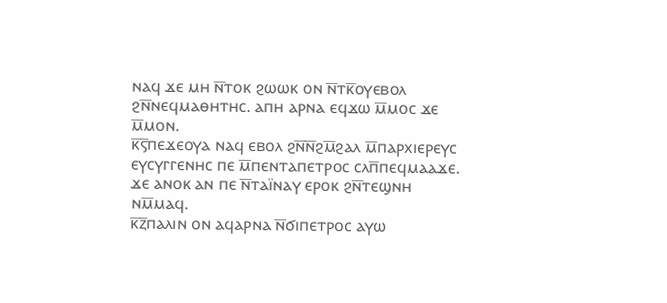ⲛⲁϥ ϫⲉ ⲙⲏ ⲛ̅ⲧⲟⲕ ϩⲱⲱⲕ ⲟⲛ ⲛ̅ⲧⲕ̅ⲟⲩⲉⲃⲟⲗ ϩⲛ̅ⲛⲉϥⲙⲁⲑⲏⲧⲏⲥ. ⲁⲡⲏ ⲁⲣⲛⲁ ⲉϥϫⲱ ⲙ̅ⲙⲟⲥ ϫⲉ ⲙ̅ⲙⲟⲛ.
ⲕ̅ⲋ̅ⲡⲉϫⲉⲟⲩⲁ ⲛⲁϥ ⲉⲃⲟⲗ ϩⲛ̅ⲛ̅ϩⲙ̅ϩⲁⲗ ⲙ̅ⲡⲁⲣⲭⲓⲉⲣⲉⲩⲥ ⲉⲩⲥⲩⲅⲅⲉⲛⲏⲥ ⲡⲉ ⲙ̅ⲡⲉⲛⲧⲁⲡⲉⲧⲣⲟⲥ ⲥⲗⲡ̅ⲡⲉϥⲙⲁⲁϫⲉ. ϫⲉ ⲁⲛⲟⲕ ⲁⲛ ⲡⲉ ⲛ̅ⲧⲁⲓ̈ⲛⲁⲩ ⲉⲣⲟⲕ ϩⲛ̅ⲧⲉϣⲛⲏ ⲛⲙ̅ⲙⲁϥ.
ⲕ̅ⲍ̅ⲡⲁⲗⲓⲛ ⲟⲛ ⲁϥⲁⲣⲛⲁ ⲛ̅ϭⲓⲡⲉⲧⲣⲟⲥ ⲁⲩⲱ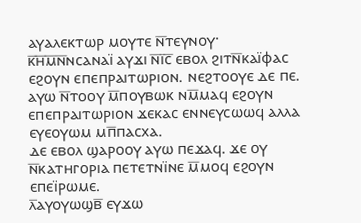ⲁⲩⲁⲗⲉⲕⲧⲱⲣ ⲙⲟⲩⲧⲉ ⲛ̅ⲧⲉⲩⲛⲟⲩ·
ⲕ̅ⲏ̅ⲙ̅ⲛ̅ⲛⲥⲁⲛⲁⲓ̈ ⲁⲩϫⲓ ⲛ̅ⲓ̅ⲥ̅ ⲉⲃⲟⲗ ϩⲓⲧⲛ̅ⲕⲁⲓ̈ⲫⲁⲥ ⲉϩⲟⲩⲛ ⲉⲡⲉⲡⲣⲁⲓⲧⲱⲣⲓⲟⲛ. ⲛⲉϩⲧⲟⲟⲩⲉ ⲇⲉ ⲡⲉ. ⲁⲩⲱ ⲛ̅ⲧⲟⲟⲩ ⲙ̅ⲡⲟⲩⲃⲱⲕ ⲛⲙ̅ⲙⲁϥ ⲉϩⲟⲩⲛ ⲉⲡⲉⲡⲣⲁⲓⲧⲱⲣⲓⲟⲛ ϫⲉⲕⲁⲥ ⲉⲛⲛⲉⲩⲥⲱⲱϥ ⲁⲗⲗⲁ ⲉⲩⲉⲟⲩⲱⲙ ⲙⲡ̅ⲡⲁⲥⲭⲁ.
ⲇⲉ ⲉⲃⲟⲗ ϣⲁⲣⲟⲟⲩ ⲁⲩⲱ ⲡⲉϫⲁϥ. ϫⲉ ⲟⲩ ⲛ̅ⲕⲁⲧⲏⲅⲟⲣⲓⲁ ⲡⲉⲧⲉⲧⲛⲓ̈ⲛⲉ ⲙ̅ⲙⲟϥ ⲉϩⲟⲩⲛ ⲉⲡⲉⲓ̈ⲣⲱⲙⲉ.
ⲗ̅ⲁⲩⲟⲩⲱϣⲃ̅ ⲉⲩϫⲱ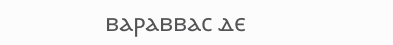ⲃⲁⲣⲁⲃⲃⲁⲥ ⲇⲉ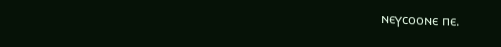ⲛⲉⲩⲥⲟⲟⲛⲉ ⲡⲉ.